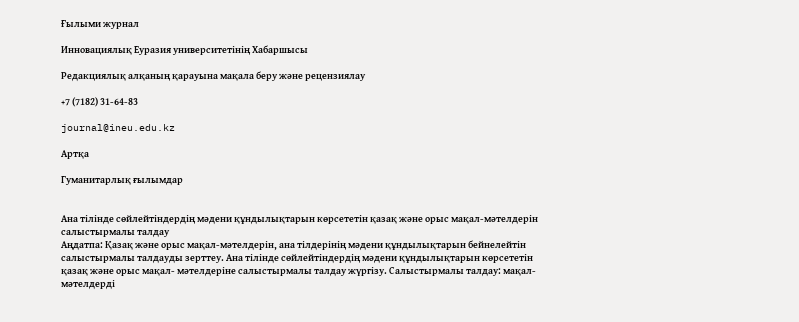Ғылыми журнал

Инновациялық Еуразия университетінің Хабаршысы

Редакциялық алқаның қарауына мақала беру және рецензиялау

+7 (7182) 31-64-83

journal@ineu.edu.kz

Артқа

Гуманитарлық ғылымдар


Ана тілінде сөйлейтіндердің мəдени құндылықтарын көрсететін қазақ жəне орыс мақал-мəтелдерін салыстырмалы талдау
Аңдатпа: Қазақ жəне орыс мақал-мəтелдерін, ана тілдерінің мəдени құндылықтарын бейнелейтін салыстырмалы талдауды зерттеу. Ана тілінде сөйлейтіндердің мəдени құндылықтарын көрсететін қазақ жəне орыс мақал- мəтелдеріне салыстырмалы талдау жүргізу. Салыстырмалы талдау: мақал-мəтелдерді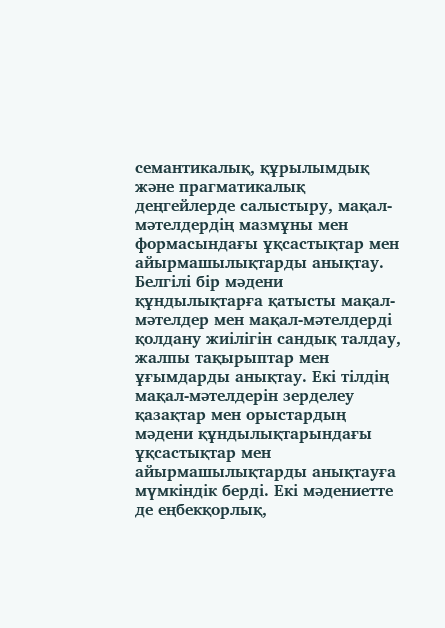семантикалық, құрылымдық жəне прагматикалық деңгейлерде салыстыру, мақал-мəтелдердің мазмұны мен формасындағы ұқсастықтар мен айырмашылықтарды анықтау. Белгілі бір мəдени құндылықтарға қатысты мақал-мəтелдер мен мақал-мəтелдерді қолдану жиілігін сандық талдау, жалпы тақырыптар мен ұғымдарды анықтау. Екі тілдің мақал-мəтелдерін зерделеу қазақтар мен орыстардың мəдени құндылықтарындағы ұқсастықтар мен айырмашылықтарды анықтауға мүмкіндік берді. Екі мəдениетте де еңбекқорлық,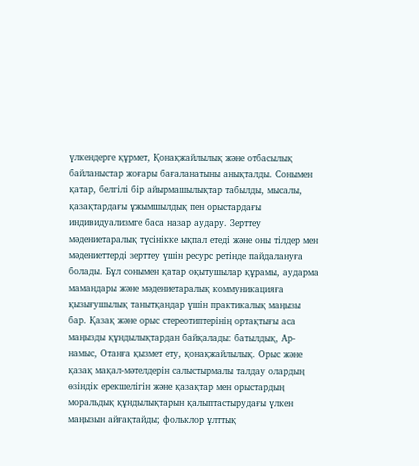үлкендерге құрмет, Қонақжайлылық жəне отбасылық байланыстар жоғары бағаланатыны анықталды. Сонымен қатар, белгілі бір айырмашылықтар табылды, мысалы, қазақтардағы ұжымшылдық пен орыстардағы индивидуализмге баса назар аудару. Зерттеу мəдениетаралық түсінікке ықпал етеді жəне оны тілдер мен мəдениеттерді зерттеу үшін ресурс ретінде пайдалануға болады. Бұл сонымен қатар оқытушылар құрамы, аударма мамандары жəне мəдениетаралық коммуникацияға қызығушылық танытқандар үшін практикалық маңызы бар. Қазақ жəне орыс стереотиптерінің ортақтығы аса маңызды құндылықтардан байқалады: батылдық, Ар-намыс, Отанға қызмет ету, қонақжайлылық. Орыс жəне қазақ мақал-мəтелдерін салыстырмалы талдау олардың өзіндік ерекшелігін жəне қазақтар мен орыстардың моральдық құндылықтарын қалыптастырудағы үлкен маңызын айғақтайды; фольклор ұлттық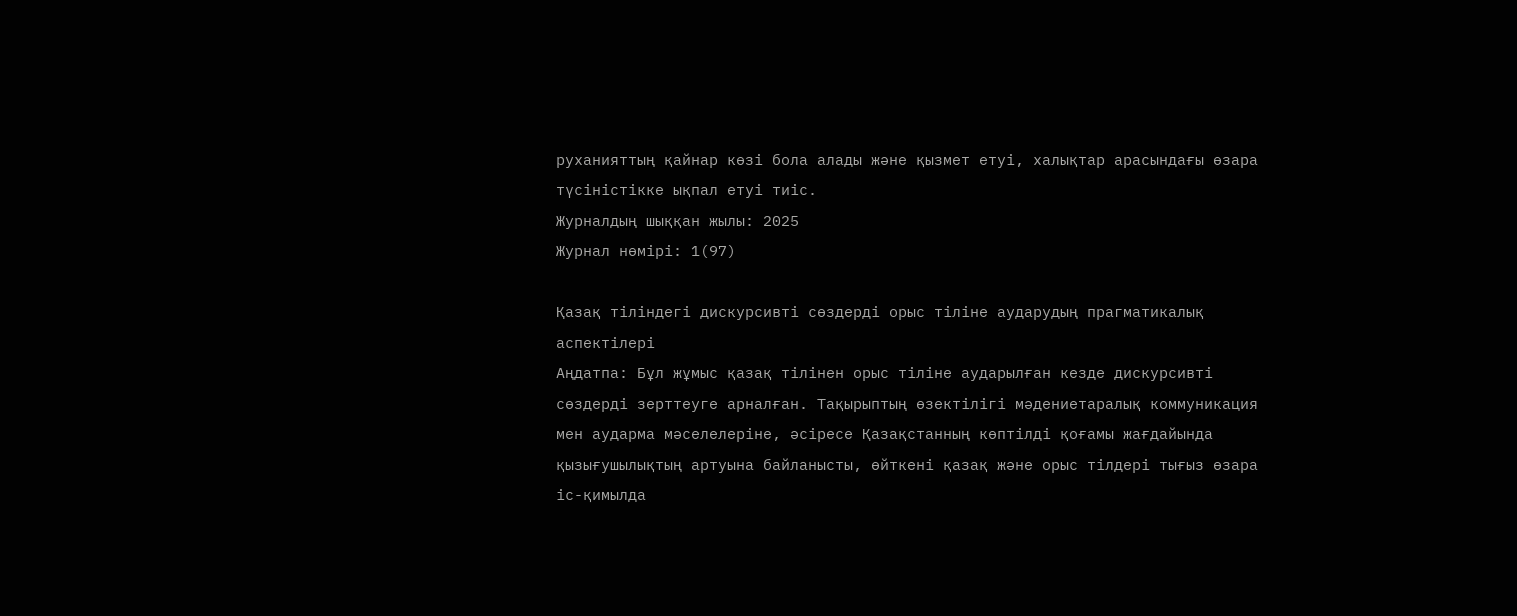руханияттың қайнар көзі бола алады жəне қызмет етуі, халықтар арасындағы өзара түсіністікке ықпал етуі тиіс.
Журналдың шыққан жылы: 2025
Журнал нөмірі: 1(97)

Қазақ тіліндегі дискурсивті сөздерді орыс тіліне аударудың прагматикалық аспектілері
Аңдатпа: Бұл жұмыс қазақ тілінен орыс тіліне аударылған кезде дискурсивті сөздерді зерттеуге арналған. Тақырыптың өзектілігі мəдениетаралық коммуникация мен аударма мəселелеріне, əсіресе Қазақстанның көптілді қоғамы жағдайында қызығушылықтың артуына байланысты, өйткені қазақ жəне орыс тілдері тығыз өзара іс-қимылда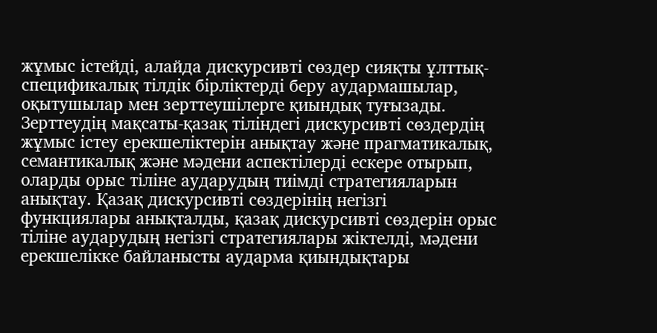жұмыс істейді, алайда дискурсивті сөздер сияқты ұлттық-спецификалық тілдік бірліктерді беру аудармашылар, оқытушылар мен зерттеушілерге қиындық туғызады. Зерттеудің мақсаты-қазақ тіліндегі дискурсивті сөздердің жұмыс істеу ерекшеліктерін анықтау жəне прагматикалық, семантикалық жəне мəдени аспектілерді ескере отырып, оларды орыс тіліне аударудың тиімді стратегияларын анықтау. Қазақ дискурсивті сөздерінің негізгі функциялары анықталды, қазақ дискурсивті сөздерін орыс тіліне аударудың негізгі стратегиялары жіктелді, мəдени ерекшелікке байланысты аударма қиындықтары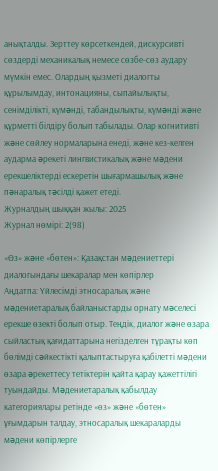анықталды. Зерттеу көрсеткендей, дискурсивті сөздерді механикалық немесе сөзбе-сөз аудару мүмкін емес. Олардың қызметі диалогты құрылымдау, интонацияны, сыпайылықты, сенімділікті, күмəнді, табандылықты, күмəнді жəне құрметті білдіру болып табылады. Олар когнитивті жəне сөйлеу нормаларына енеді, жəне кез-келген аударма əрекеті лингвистикалық жəне мəдени ерекшеліктерді ескеретін шығармашылық жəне пəнаралық тəсілді қажет етеді.
Журналдың шыққан жылы: 2025
Журнал нөмірі: 2(98)

«Өз» жəне «бөтен»: Қазақстан мəдениеттері диалогындағы шекаралар мен көпірлер
Аңдатпа: Үйлесімді этносаралық жəне мəдениетаралық байланыстарды орнату мəселесі ерекше өзекті болып отыр. Теңдік, диалог жəне өзара сыйластық қағидаттарына негізделген тұрақты көп бөлімді сəйкестікті қалыптастыруға қабілетті мəдени өзара əрекеттесу тетіктерін қайта қарау қажеттілігі туындайды. Мəдениетаралық қабылдау категориялары ретінде «өз» жəне «бөтен» ұғымдарын талдау, этносаралық шекараларды мəдени көпірлерге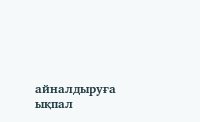айналдыруға ықпал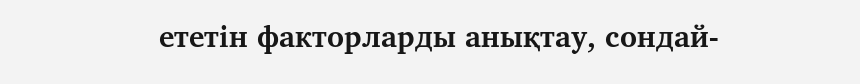ететін факторларды анықтау, сондай-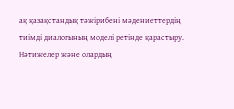ақ қазақстандық тəжірибені мəдениеттердің тиімді диалогының моделі ретінде қарастыру. Нəтижелер жəне олардың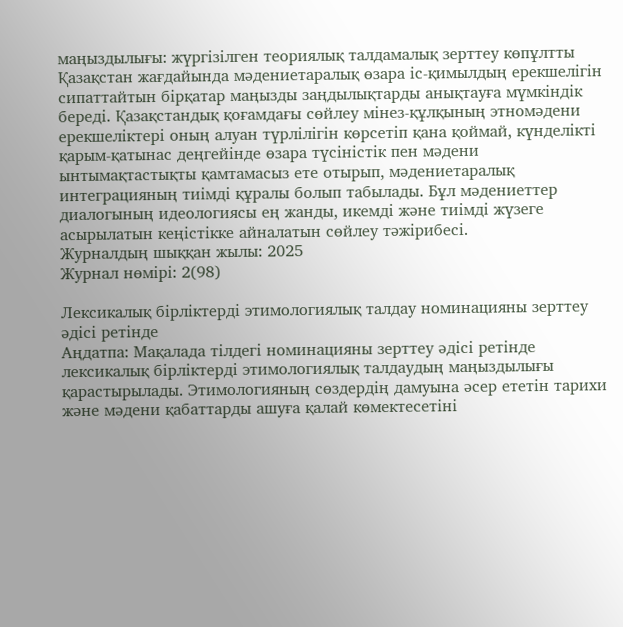маңыздылығы: жүргізілген теориялық талдамалық зерттеу көпұлтты Қазақстан жағдайында мəдениетаралық өзара іс-қимылдың ерекшелігін сипаттайтын бірқатар маңызды заңдылықтарды анықтауға мүмкіндік береді. Қазақстандық қоғамдағы сөйлеу мінез-құлқының этномəдени ерекшеліктері оның алуан түрлілігін көрсетіп қана қоймай, күнделікті қарым-қатынас деңгейінде өзара түсіністік пен мəдени ынтымақтастықты қамтамасыз ете отырып, мəдениетаралық интеграцияның тиімді құралы болып табылады. Бұл мəдениеттер диалогының идеологиясы ең жанды, икемді жəне тиімді жүзеге асырылатын кеңістікке айналатын сөйлеу тəжірибесі.
Журналдың шыққан жылы: 2025
Журнал нөмірі: 2(98)

Лексикалық бірліктерді этимологиялық талдау номинацияны зерттеу əдісі ретінде
Аңдатпа: Мақалада тілдегі номинацияны зерттеу əдісі ретінде лексикалық бірліктерді этимологиялық талдаудың маңыздылығы қарастырылады. Этимологияның сөздердің дамуына əсер ететін тарихи жəне мəдени қабаттарды ашуға қалай көмектесетіні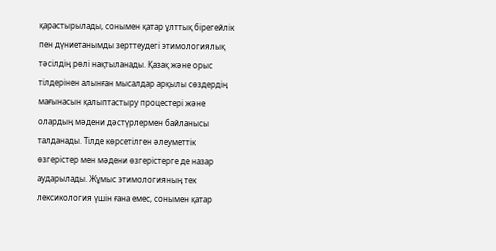қарастырылады, сонымен қатар ұлттық бірегейлік пен дүниетанымды зерттеудегі этимологиялық тəсілдің рөлі нақтыланады. Қазақ жəне орыс тілдерінен алынған мысалдар арқылы сөздердің мағынасын қалыптастыру процестері жəне олардың мəдени дəстүрлермен байланысы талданады. Тілде көрсетілген əлеуметтік өзгерістер мен мəдени өзгерістерге де назар аударылады. Жұмыс этимологияның тек лексикология үшін ғана емес, сонымен қатар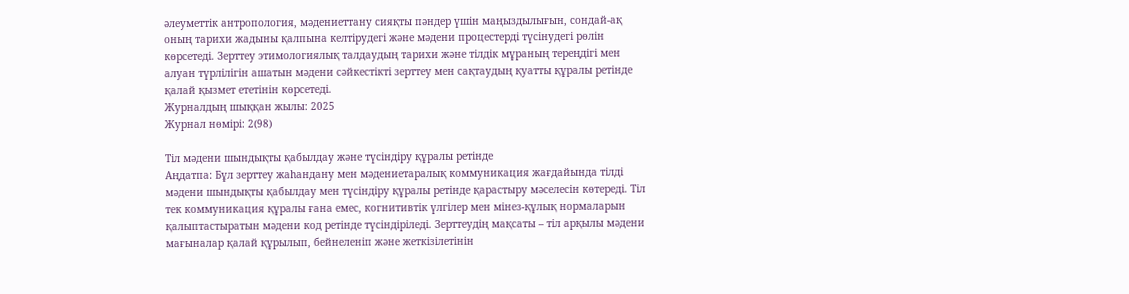əлеуметтік антропология, мəдениеттану сияқты пəндер үшін маңыздылығын, сондай-ақ оның тарихи жадыны қалпына келтірудегі жəне мəдени процестерді түсінудегі рөлін көрсетеді. Зерттеу этимологиялық талдаудың тарихи жəне тілдік мұраның тереңдігі мен алуан түрлілігін ашатын мəдени сəйкестікті зерттеу мен сақтаудың қуатты құралы ретінде қалай қызмет ететінін көрсетеді.
Журналдың шыққан жылы: 2025
Журнал нөмірі: 2(98)

Тіл мəдени шындықты қабылдау жəне түсіндіру құралы ретінде
Аңдатпа: Бұл зерттеу жаһандану мен мəдениетаралық коммуникация жағдайында тілді мəдени шындықты қабылдау мен түсіндіру құралы ретінде қарастыру мəселесін көтереді. Тіл тек коммуникация құралы ғана емес, когнитивтік үлгілер мен мінез-құлық нормаларын қалыптастыратын мəдени код ретінде түсіндіріледі. Зерттеудің мақсаты – тіл арқылы мəдени мағыналар қалай құрылып, бейнеленіп жəне жеткізілетінін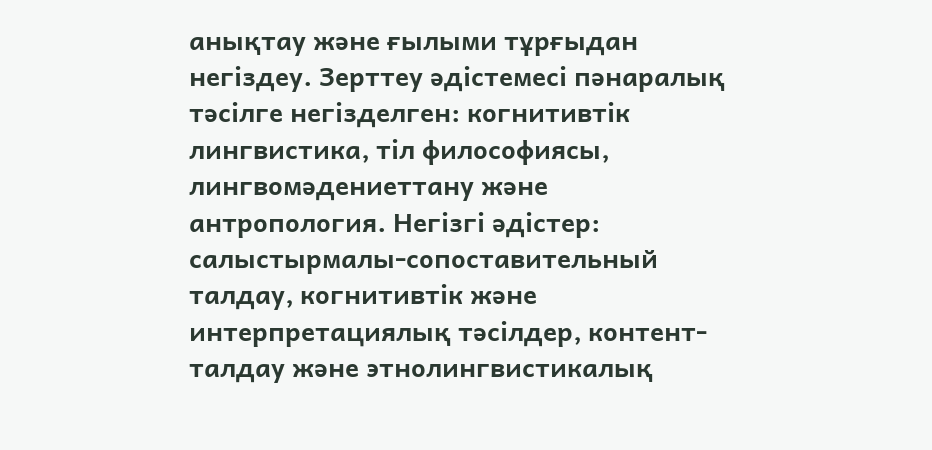анықтау жəне ғылыми тұрғыдан негіздеу. Зерттеу əдістемесі пəнаралық тəсілге негізделген: когнитивтік лингвистика, тіл философиясы, лингвомəдениеттану жəне антропология. Негізгі əдістер: салыстырмалы-сопоставительный талдау, когнитивтік жəне интерпретациялық тəсілдер, контент-талдау жəне этнолингвистикалық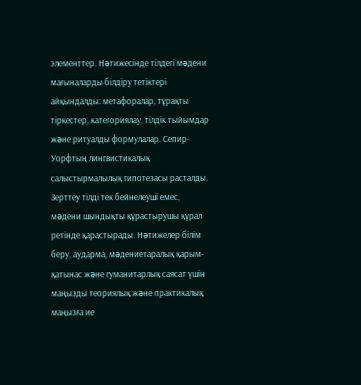элементтер. Нəтижесінде тілдегі мəдени мағыналарды білдіру тетіктері айқындалды: метафоралар, тұрақты тіркестер, категориялау, тілдік тыйымдар жəне ритуалды формулалар. Сепир-Уорфтың лингвистикалық салыстырмалылық гипотезасы расталды. Зерттеу тілді тек бейнелеуші емес, мəдени шындықты құрастырушы құрал ретінде қарастырады. Нəтижелер білім беру, аударма, мəдениетаралық қарым-қатынас жəне гуманитарлық саясат үшін маңызды теориялық жəне практикалық маңызға ие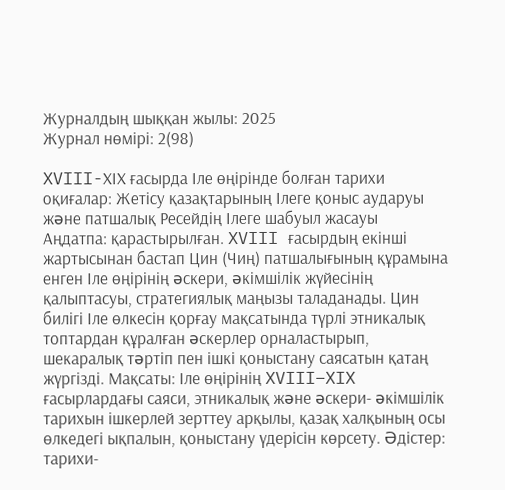Журналдың шыққан жылы: 2025
Журнал нөмірі: 2(98)

XVIII-ХІХ ғасырда Іле өңірінде болған тарихи оқиғалар: Жетісу қазақтарының Ілеге қоныс аударуы жəне патшалық Ресейдің Ілеге шабуыл жасауы
Аңдатпа: қарастырылған. XVIII ғасырдың екінші жартысынан бастап Цин (Чиң) патшалығының құрамына енген Іле өңірінің əскери, əкімшілік жүйесінің қалыптасуы, стратегиялық маңызы таладанады. Цин билігі Іле өлкесін қорғау мақсатында түрлі этникалық топтардан құралған əскерлер орналастырып, шекаралық тəртіп пен ішкі қоныстану саясатын қатаң жүргізді. Мақсаты: Іле өңірінің XVIII–XIX ғасырлардағы саяси, этникалық жəне əскери- əкімшілік тарихын ішкерлей зерттеу арқылы, қазақ халқының осы өлкедегі ықпалын, қоныстану үдерісін көрсету. Əдістер: тарихи-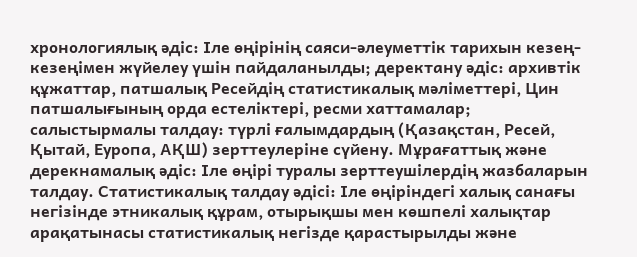хронологиялық əдіс: Іле өңірінің саяси-əлеуметтік тарихын кезең- кезеңімен жүйелеу үшін пайдаланылды; деректану əдіс: архивтік құжаттар, патшалық Ресейдің статистикалық мəліметтері, Цин патшалығының орда естеліктері, ресми хаттамалар; салыстырмалы талдау: түрлі ғалымдардың (Қазақстан, Ресей, Қытай, Еуропа, АҚШ) зерттеулеріне сүйену. Мұрағаттық жəне дерекнамалық əдіс: Іле өңірі туралы зерттеушілердің жазбаларын талдау. Статистикалық талдау əдісі: Іле өңіріндегі халық санағы негізінде этникалық құрам, отырықшы мен көшпелі халықтар арақатынасы статистикалық негізде қарастырылды жəне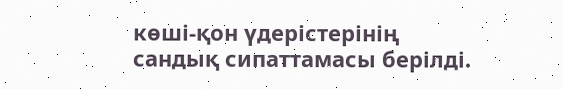көші-қон үдерістерінің сандық сипаттамасы берілді.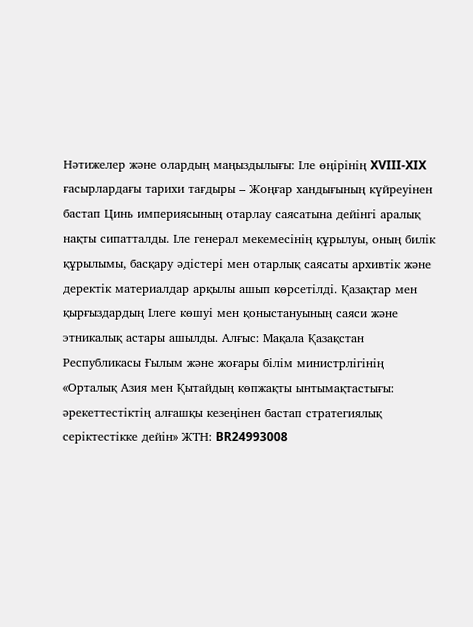Нəтижелер жəне олардың маңыздылығы: Іле өңірінің XVIII-XIX ғасырлардағы тарихи тағдыры – Жоңғар хандығының күйреуінен бастап Цинь империясының отарлау саясатына дейінгі аралық нақты сипатталды. Іле генерал мекемесінің құрылуы, оның билік құрылымы, басқару əдістері мен отарлық саясаты архивтік жəне деректік материалдар арқылы ашып көрсетілді. Қазақтар мен қырғыздардың Ілеге көшуі мен қоныстануының саяси жəне этникалық астары ашылды. Алғыс: Мақала Қазақстан Республикасы Ғылым жəне жоғары білім министрлігінің «Орталық Азия мен Қытайдың көпжақты ынтымақтастығы: əрекеттестіктің алғашқы кезеңінен бастап стратегиялық серіктестікке дейін» ЖТН: BR24993008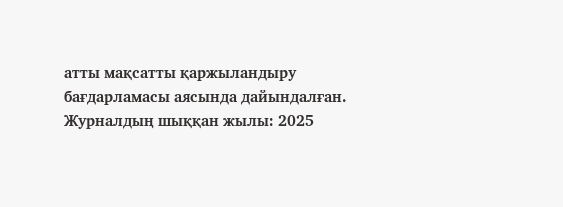атты мақсатты қаржыландыру бағдарламасы аясында дайындалған.
Журналдың шыққан жылы: 2025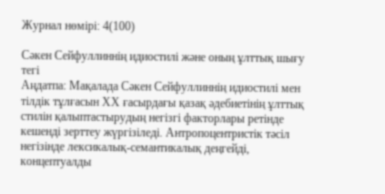Журнал нөмірі: 4(100)

Сəкен Сейфуллиннің идиостилі жəне оның ұлттық шығу тегі
Аңдатпа: Мақалада Сəкен Сейфуллиннің идиостилі мен тілдік тұлғасын ХХ ғасырдағы қазақ əдебиетінің ұлттық стилін қалыптастырудың негізгі факторлары ретінде кешенді зерттеу жүргізіледі. Антропоцентристік тəсіл негізінде лексикалық-семантикалық деңгейді, концептуалды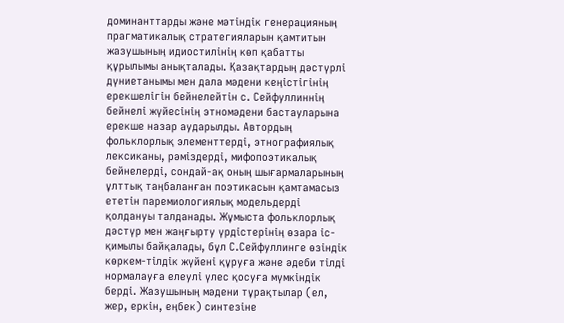доминанттарды жəне мəтіндік генерацияның прагматикалық стратегияларын қамтитын жазушының идиостилінің көп қабатты құрылымы анықталады. Қазақтардың дəстүрлі дүниетанымы мен дала мəдени кеңістігінің ерекшелігін бейнелейтін с. Сейфуллиннің бейнелі жүйесінің этномəдени бастауларына ерекше назар аударылды. Автордың фольклорлық элементтерді, этнографиялық лексиканы, рəміздерді, мифопоэтикалық бейнелерді, сондай-ақ оның шығармаларының ұлттық таңбаланған поэтикасын қамтамасыз ететін паремиологиялық модельдерді қолдануы талданады. Жұмыста фольклорлық дəстүр мен жаңғырту үрдістерінің өзара іс-қимылы байқалады, бұл С.Сейфуллинге өзіндік көркем-тілдік жүйені құруға жəне əдеби тілді нормалауға елеулі үлес қосуға мүмкіндік берді. Жазушының мəдени тұрақтылар (ел, жер, еркін, еңбек) синтезіне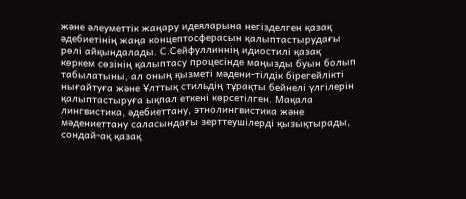жəне əлеуметтік жаңару идеяларына негізделген қазақ əдебиетінің жаңа концептосферасын қалыптастырудағы рөлі айқындалады. С.Сейфуллиннің идиостилі қазақ көркем сөзінің қалыптасу процесінде маңызды буын болып табылатыны, ал оның қызметі мəдени-тілдік бірегейлікті нығайтуға жəне Ұлттық стильдің тұрақты бейнелі үлгілерін қалыптастыруға ықпал еткені көрсетілген. Мақала лингвистика, əдебиеттану, этнолингвистика жəне мəдениеттану саласындағы зерттеушілерді қызықтырады, сондай-ақ қазақ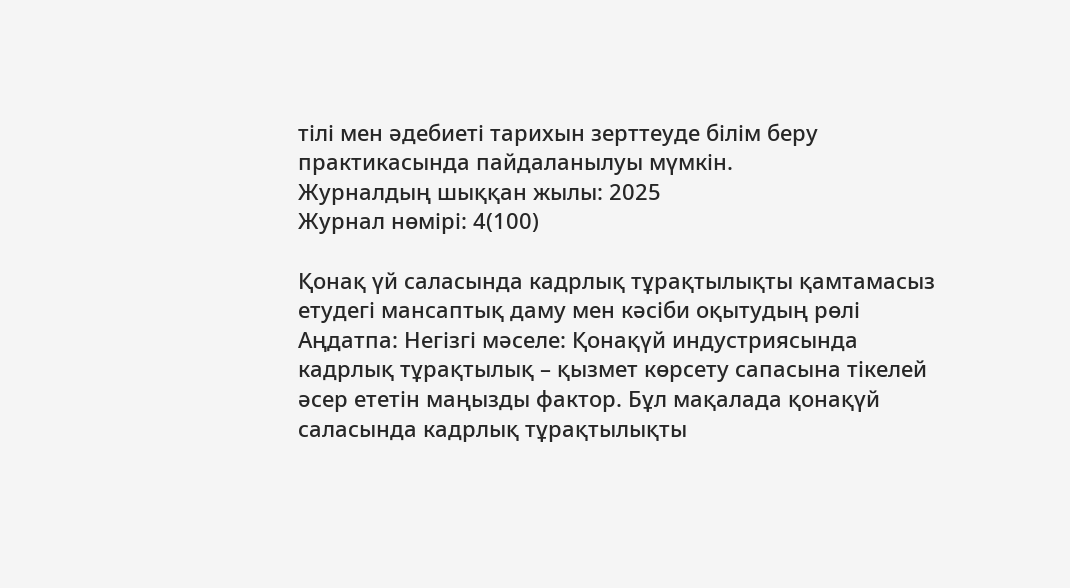тілі мен əдебиеті тарихын зерттеуде білім беру практикасында пайдаланылуы мүмкін.
Журналдың шыққан жылы: 2025
Журнал нөмірі: 4(100)

Қонақ үй саласында кадрлық тұрақтылықты қамтамасыз етудегі мансаптық даму мен кəсіби оқытудың рөлі
Аңдатпа: Негізгі мəселе: Қонақүй индустриясында кадрлық тұрақтылық – қызмет көрсету сапасына тікелей əсер ететін маңызды фактор. Бұл мақалада қонақүй саласында кадрлық тұрақтылықты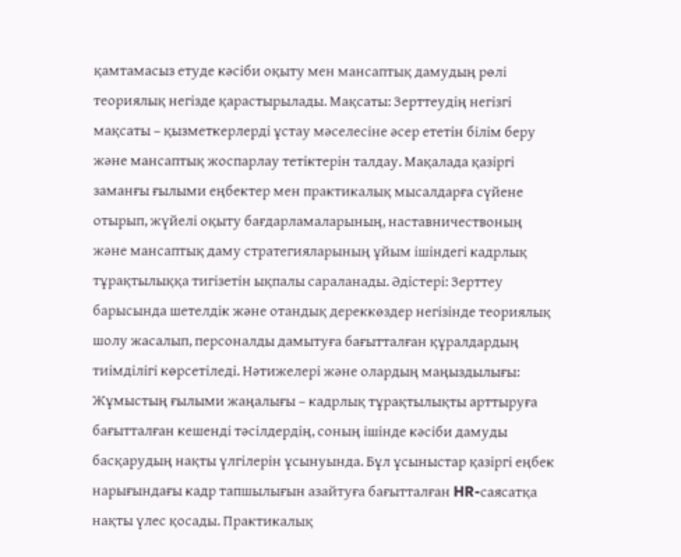қамтамасыз етуде кəсіби оқыту мен мансаптық дамудың рөлі теориялық негізде қарастырылады. Мақсаты: Зерттеудің негізгі мақсаты – қызметкерлерді ұстау мəселесіне əсер ететін білім беру жəне мансаптық жоспарлау тетіктерін талдау. Мақалада қазіргі заманғы ғылыми еңбектер мен практикалық мысалдарға сүйене отырып, жүйелі оқыту бағдарламаларының, наставничествоның жəне мансаптық даму стратегияларының ұйым ішіндегі кадрлық тұрақтылыққа тигізетін ықпалы сараланады. Əдістері: Зерттеу барысында шетелдік жəне отандық дереккөздер негізінде теориялық шолу жасалып, персоналды дамытуға бағытталған құралдардың тиімділігі көрсетіледі. Нəтижелері жəне олардың маңыздылығы: Жұмыстың ғылыми жаңалығы – кадрлық тұрақтылықты арттыруға бағытталған кешенді тəсілдердің, соның ішінде кəсіби дамуды басқарудың нақты үлгілерін ұсынуында. Бұл ұсыныстар қазіргі еңбек нарығындағы кадр тапшылығын азайтуға бағытталған HR-саясатқа нақты үлес қосады. Практикалық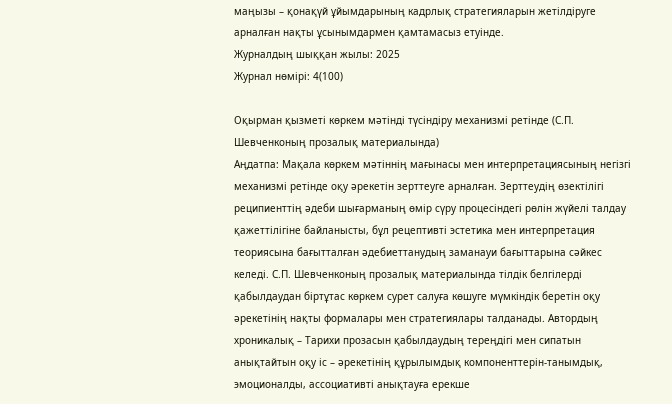маңызы – қонақүй ұйымдарының кадрлық стратегияларын жетілдіруге арналған нақты ұсынымдармен қамтамасыз етуінде.
Журналдың шыққан жылы: 2025
Журнал нөмірі: 4(100)

Оқырман қызметі көркем мəтінді түсіндіру механизмі ретінде (С.П. Шевченконың прозалық материалында)
Аңдатпа: Мақала көркем мəтіннің мағынасы мен интерпретациясының негізгі механизмі ретінде оқу əрекетін зерттеуге арналған. Зерттеудің өзектілігі реципиенттің əдеби шығарманың өмір сүру процесіндегі рөлін жүйелі талдау қажеттілігіне байланысты, бұл рецептивті эстетика мен интерпретация теориясына бағытталған əдебиеттанудың заманауи бағыттарына сəйкес келеді. С.П. Шевченконың прозалық материалында тілдік белгілерді қабылдаудан біртұтас көркем сурет салуға көшуге мүмкіндік беретін оқу əрекетінің нақты формалары мен стратегиялары талданады. Автордың хроникалық – Тарихи прозасын қабылдаудың тереңдігі мен сипатын анықтайтын оқу іс – əрекетінің құрылымдық компоненттерін-танымдық, эмоционалды, ассоциативті анықтауға ерекше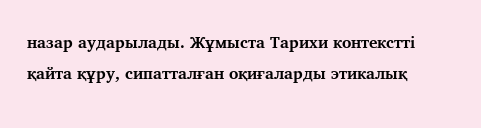назар аударылады. Жұмыста Тарихи контекстті қайта құру, сипатталған оқиғаларды этикалық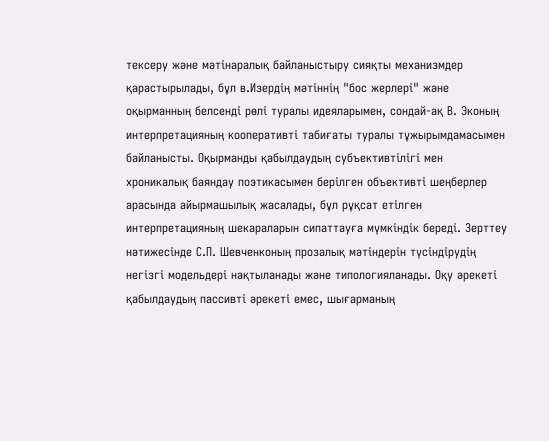тексеру жəне мəтінаралық байланыстыру сияқты механизмдер қарастырылады, бұл в.Изердің мəтіннің "бос жерлері" жəне оқырманның белсенді рөлі туралы идеяларымен, сондай-ақ В. Эконың интерпретацияның кооперативті табиғаты туралы тұжырымдамасымен байланысты. Оқырманды қабылдаудың субъективтілігі мен хроникалық баяндау поэтикасымен берілген объективті шеңберлер арасында айырмашылық жасалады, бұл рұқсат етілген интерпретацияның шекараларын сипаттауға мүмкіндік береді. Зерттеу нəтижесінде С.П. Шевченконың прозалық мəтіндерін түсіндірудің негізгі модельдері нақтыланады жəне типологияланады. Оқу əрекеті қабылдаудың пассивті əрекеті емес, шығарманың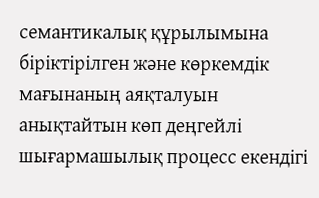семантикалық құрылымына біріктірілген жəне көркемдік мағынаның аяқталуын анықтайтын көп деңгейлі шығармашылық процесс екендігі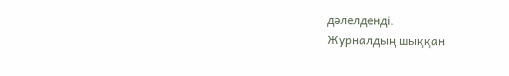дəлелденді.
Журналдың шыққан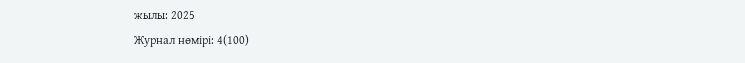жылы: 2025
Журнал нөмірі: 4(100)